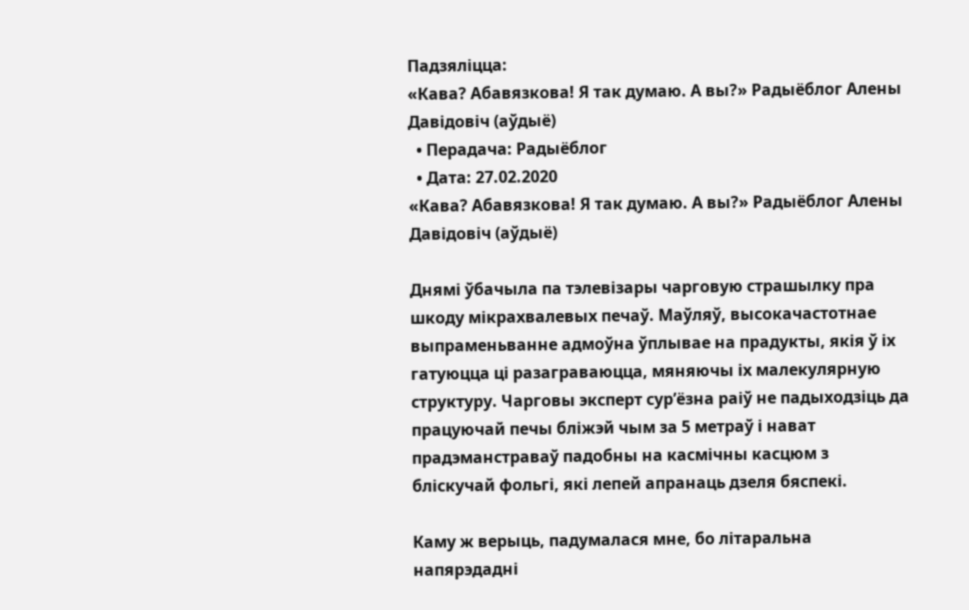Падзяліцца:
«Кава? Абавязкова! Я так думаю. А вы?» Радыёблог Алены Давідовіч (аўдыё)
  • Перадача: Радыёблог
  • Дата: 27.02.2020
«Кава? Абавязкова! Я так думаю. А вы?» Радыёблог Алены Давідовіч (аўдыё)

Днямі ўбачыла па тэлевізары чарговую страшылку пра шкоду мікрахвалевых печаў. Маўляў, высокачастотнае выпраменьванне адмоўна ўплывае на прадукты, якія ў іх гатуюцца ці разаграваюцца, мяняючы іх малекулярную структуру. Чарговы эксперт сур’ёзна раіў не падыходзіць да працуючай печы бліжэй чым за 5 метраў і нават прадэманстраваў падобны на касмічны касцюм з бліскучай фольгі, які лепей апранаць дзеля бяспекі.

Каму ж верыць, падумалася мне, бо літаральна напярэдадні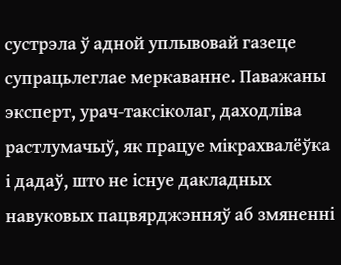сустрэла ў адной уплывовай газеце супрацьлеглае меркаванне. Паважаны эксперт, урач-таксіколаг, даходліва растлумачыў, як працуе мікрахвалёўка і дадаў, што не існуе дакладных навуковых пацвярджэнняў аб змяненні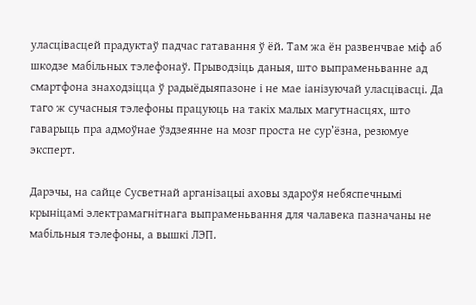уласцівасцей прадуктаў падчас гатавання ў ёй. Там жа ён развенчвае міф аб шкодзе мабільных тэлефонаў. Прыводзіць даныя, што выпраменьванне ад смартфона знаходзіцца ў радыёдыяпазоне і не мае іанізуючай уласцівасці. Да таго ж сучасныя тэлефоны працуюць на такіх малых магутнасцях, што гаварыць пра адмоўнае ўздзеянне на мозг проста не сур’ёзна, резюмуе эксперт.

Дарэчы, на сайце Сусветнай арганізацыі аховы здароўя небяспечнымі крыніцамі электрамагнітнага выпраменьвання для чалавека пазначаны не мабільныя тэлефоны, а вышкі ЛЭП.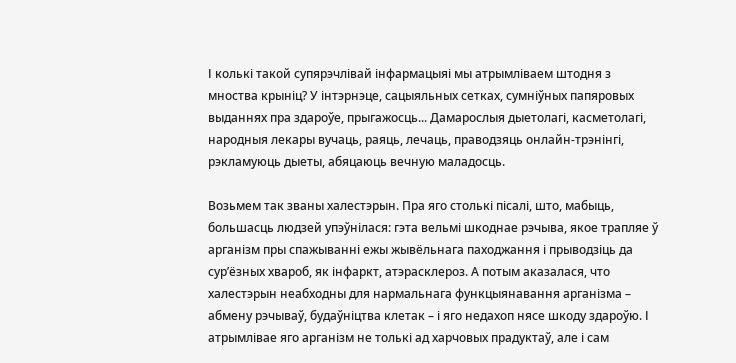І колькі такой супярэчлівай інфармацыяі мы атрымліваем штодня з мноства крыніц? У інтэрнэце, сацыяльных сетках, сумніўных папяровых выданнях пра здароўе, прыгажосць... Дамарослыя дыетолагі, касметолагі, народныя лекары вучаць, раяць, лечаць, праводзяць онлайн-трэнінгі, рэкламуюць дыеты, абяцаюць вечную маладосць.

Возьмем так званы халестэрын. Пра яго столькі пісалі, што, мабыць, большасць людзей упэўнілася: гэта вельмі шкоднае рэчыва, якое трапляе ў арганізм пры спажыванні ежы жывёльнага паходжання і прыводзіць да сур’ёзных хвароб, як інфаркт, атэрасклероз. А потым аказалася, что халестэрын неабходны для нармальнага функцыянавання арганізма – абмену рэчываў, будаўніцтва клетак – і яго недахоп нясе шкоду здароўю. І атрымлівае яго арганізм не толькі ад харчовых прадуктаў, але і сам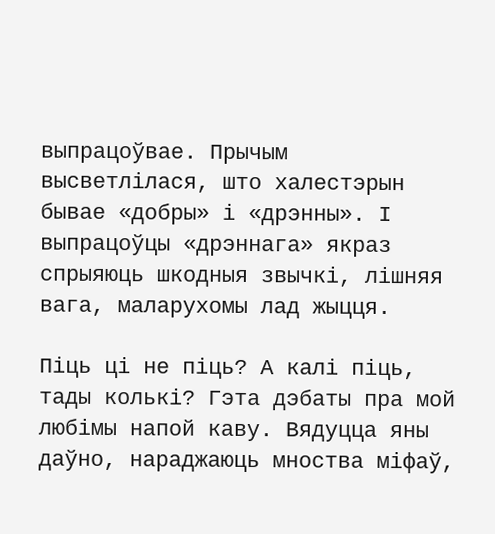выпрацоўвае. Прычым высветлілася, што халестэрын бывае «добры» і «дрэнны». І выпрацоўцы «дрэннага» якраз спрыяюць шкодныя звычкі, лішняя вага, маларухомы лад жыцця.

Піць ці не піць? А калі піць, тады колькі? Гэта дэбаты пра мой любімы напой каву. Вядуцца яны даўно, нараджаюць мноства міфаў,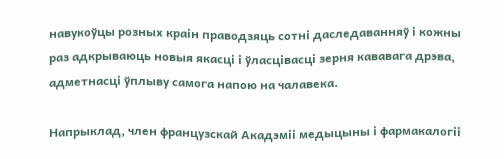навукоўцы розных краін праводзяць сотні даследаванняў і кожны раз адкрываюць новыя якасці і ўласцівасці зерня кававага дрэва, адметнасці ўплыву самога напою на чалавека.

Напрыклад, член французскай Акадэміі медыцыны і фармакалогіі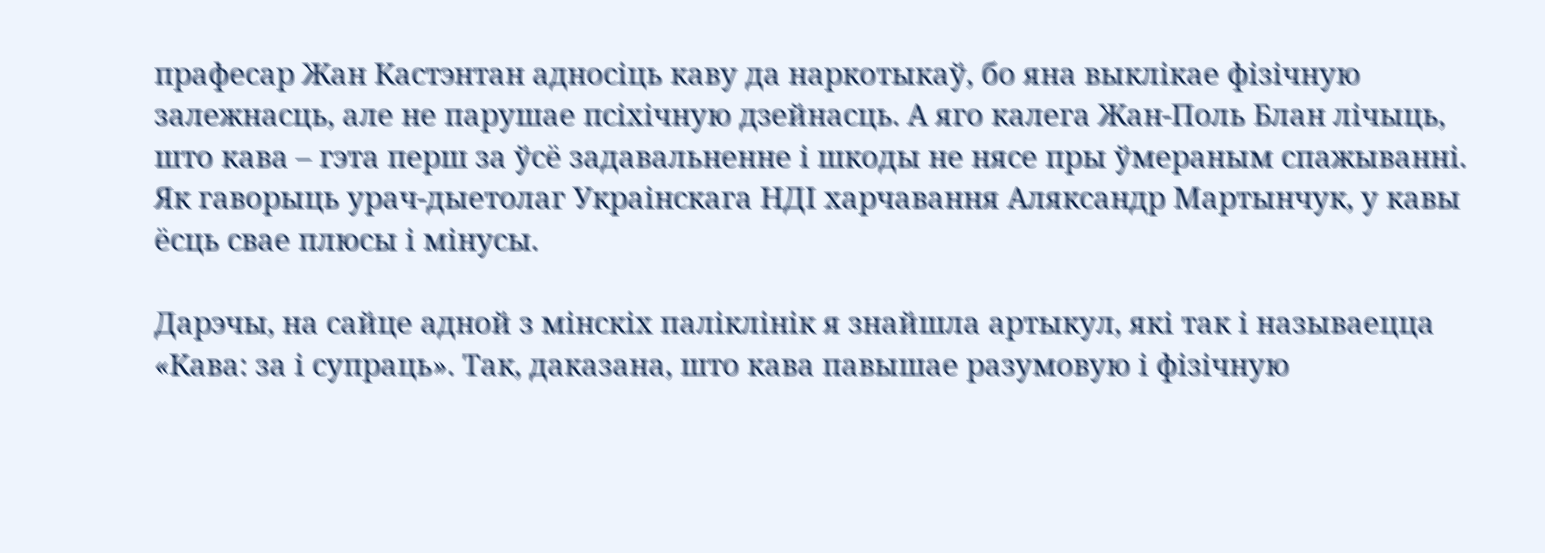прафесар Жан Кастэнтан адносіць каву да наркотыкаў, бо яна выклікае фізічную залежнасць, але не парушае псіхічную дзейнасць. А яго калега Жан-Поль Блан лічыць, што кава – гэта перш за ўсё задавальненне і шкоды не нясе пры ўмераным спажыванні. Як гаворыць урач-дыетолаг Украінскага НДІ харчавання Аляксандр Мартынчук, у кавы ёсць свае плюсы і мінусы.

Дарэчы, на сайце адной з мінскіх паліклінік я знайшла артыкул, які так і называецца «Кава: за і супраць». Так, даказана, што кава павышае разумовую і фізічную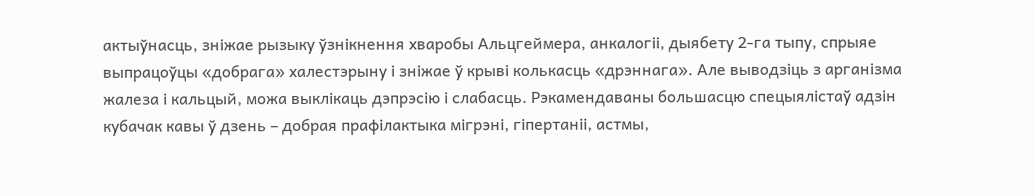актыўнасць, зніжае рызыку ўзнікнення хваробы Альцгеймера, анкалогіі, дыябету 2-га тыпу, спрыяе выпрацоўцы «добрага» халестэрыну і зніжае ў крыві колькасць «дрэннага». Але выводзіць з арганізма жалеза і кальцый, можа выклікаць дэпрэсію і слабасць. Рэкамендаваны большасцю спецыялістаў адзін кубачак кавы ў дзень – добрая прафілактыка мігрэні, гіпертаніі, астмы,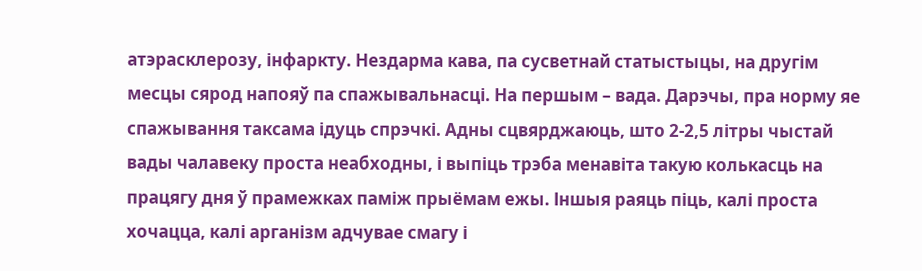атэрасклерозу, інфаркту. Нездарма кава, па сусветнай статыстыцы, на другім месцы сярод напояў па спажывальнасці. На першым – вада. Дарэчы, пра норму яе спажывання таксама ідуць спрэчкі. Адны сцвярджаюць, што 2-2,5 літры чыстай вады чалавеку проста неабходны, і выпіць трэба менавіта такую колькасць на працягу дня ў прамежках паміж прыёмам ежы. Іншыя раяць піць, калі проста хочацца, калі арганізм адчувае смагу і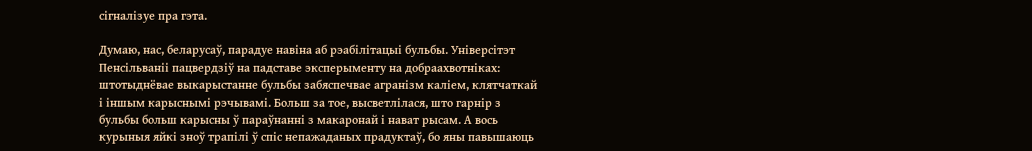сігналізуе пра гэта.

Думаю, нас, беларусаў, парадуе навіна аб рэабілітацыі бульбы. Універсітэт Пенсільваніі пацвердзіў на падставе эксперыменту на добраахвотніках: штотыднёвае выкарыстанне бульбы забяспечвае агранізм каліем, клятчаткай і іншым карыснымі рэчывамі. Больш за тое, высветлілася, што гарнір з бульбы больш карысны ў параўнанні з макаронай і нават рысам. А вось курыныя яйкі зноў трапілі ў спіс непажаданых прадуктаў, бо яны павышаюць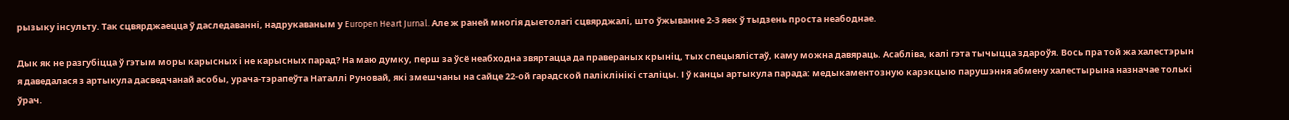рызыку інсульту. Так сцвярджаецца ў даследаванні, надрукаваным у Europen Heart Jurnal. Але ж раней многія дыетолагі сцвярджалі, што ўжыванне 2-3 яек ў тыдзень проста неабоднае.

Дык як не разгубіцца ў гэтым моры карысных і не карысных парад? На маю думку, перш за ўсё неабходна звяртацца да правераных крыніц, тых спецыялістаў, каму можна давяраць. Асабліва, калі гэта тычыцца здароўя. Вось пра той жа халестэрын я даведалася з артыкула дасведчанай асобы, урача-тэрапеўта Наталлі Руновай, які змешчаны на сайце 22-ой гарадской паліклінікі сталіцы. І ў канцы артыкула парада: медыкаментозную карэкцыю парушэння абмену халестырына назначае толькі ўрач.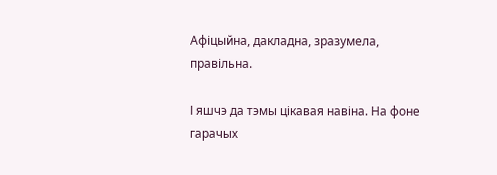Афіцыйна, дакладна, зразумела, правільна.

І яшчэ да тэмы цікавая навіна. На фоне гарачых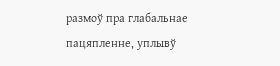размоў пра глабальнае пацяпленне, уплывў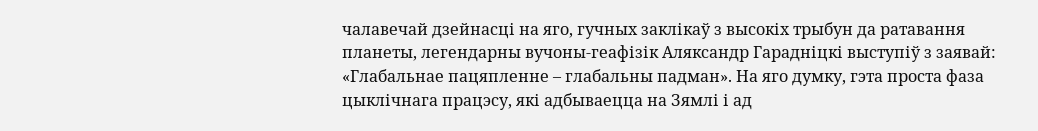чалавечай дзейнасці на яго, гучных заклікаў з высокіх трыбун да ратавання планеты, легендарны вучоны-геафізік Аляксандр Гарадніцкі выступіў з заявай: «Глабальнае пацяпленне – глабальны падман». На яго думку, гэта проста фаза цыклічнага працэсу, які адбываецца на Зямлі і ад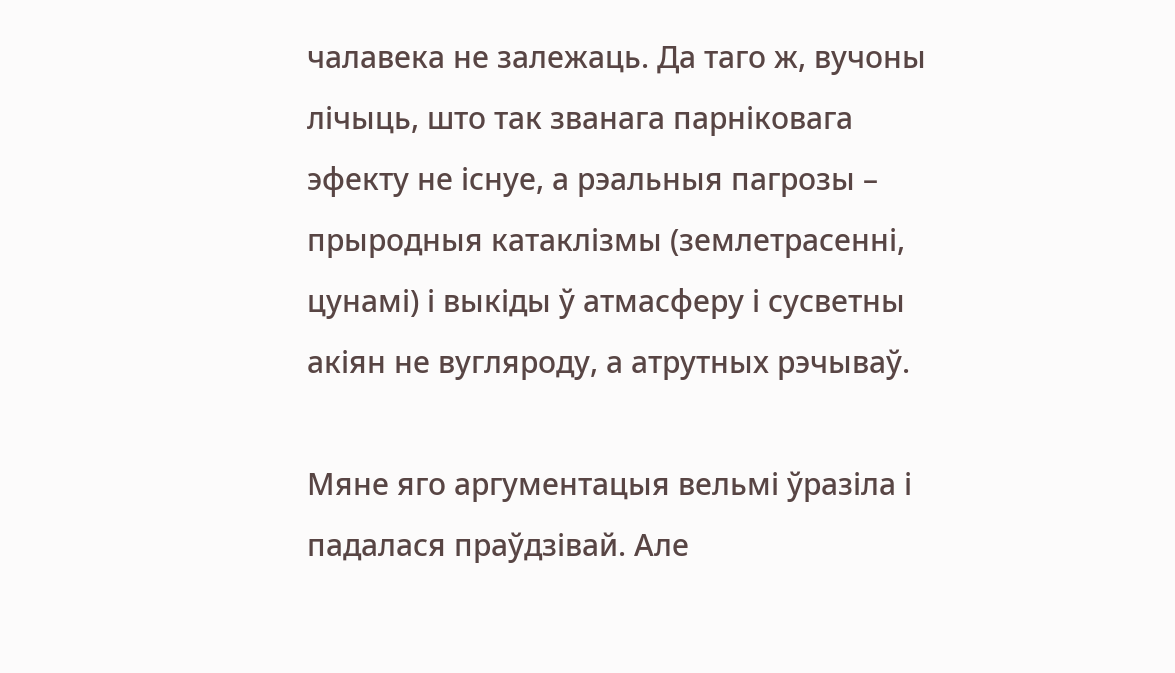чалавека не залежаць. Да таго ж, вучоны лічыць, што так званага парніковага эфекту не існуе, а рэальныя пагрозы – прыродныя катаклізмы (землетрасенні, цунамі) і выкіды ў атмасферу і сусветны акіян не вугляроду, а атрутных рэчываў.

Мяне яго аргументацыя вельмі ўразіла і падалася праўдзівай. Але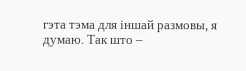гэта тэма для іншай размовы, я думаю. Так што –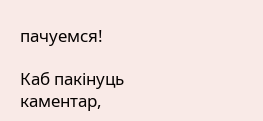пачуемся!

Каб пакінуць каментар,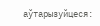аўтарызуйцеся: